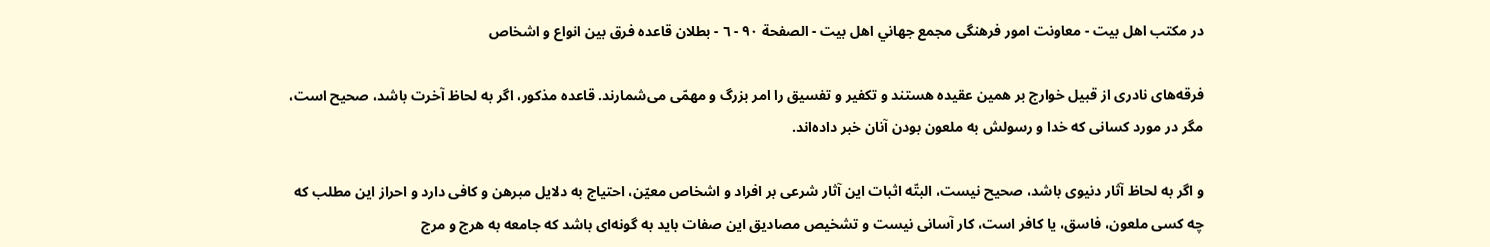در مكتب اهل بيت - معاونت امور فرهنگى مجمع جهاني اهل بيت - الصفحة ٩٠ - ٦ - بطلان قاعده فرق بين انواع و اشخاص

فرقه‌هاى نادرى از قبيل خوارج بر همين عقيده هستند و تكفير و تفسيق را امر بزرگ و مهمّى مى‌شمارند. قاعده مذكور، اگر به لحاظ آخرت باشد، صحيح است، مگر در مورد كسانى كه خدا و رسولش به ملعون بودن آنان خبر داده‌اند.

و اگر به لحاظ آثار دنيوى باشد، صحيح نيست، البتّه اثبات اين آثار شرعى بر افراد و اشخاص معيّن، احتياج به دلايل مبرهن و كافى دارد و احراز اين مطلب كه چه كسى ملعون، فاسق، يا كافر است، كار آسانى نيست و تشخيص مصاديق اين صفات بايد به گونه‌اى باشد كه جامعه به هرج و مرج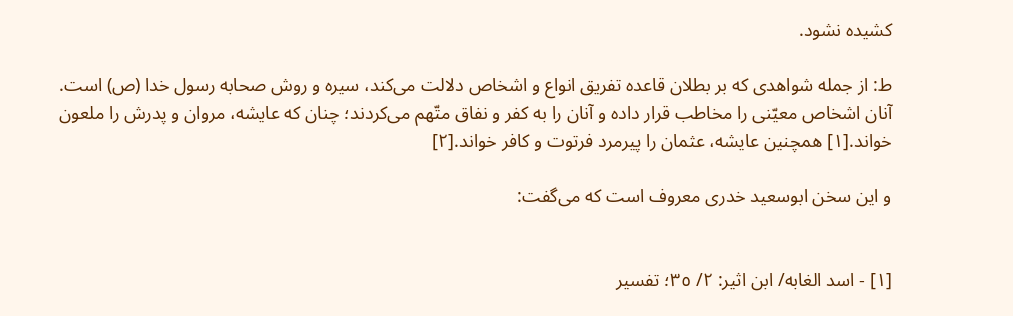كشيده نشود.

ط: از جمله شواهدى كه بر بطلان قاعده تفريق انواع و اشخاص دلالت مى‌كند، سيره و روش صحابه رسول خدا (ص) است. آنان اشخاص معيّنى را مخاطب قرار داده و آنان را به كفر و نفاق متّهم مى‌كردند؛ چنان كه عايشه، مروان و پدرش را ملعون خواند.[١] همچنين عايشه، عثمان را پيرمرد فرتوت و كافر خواند.[٢]

و اين سخن ابوسعيد خدرى معروف است كه مى‌گفت:


[١] - اسد الغابه/ ابن اثير: ٢/ ٣٥؛ تفسير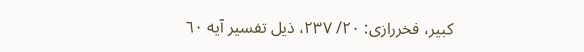كبير، فخررازى: ٢٠/ ٢٣٧، ذيل تفسير آيه ٦٠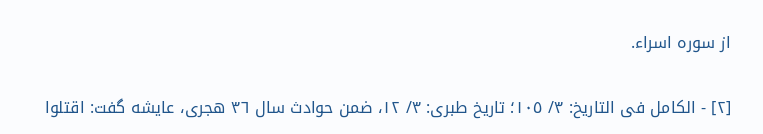از سوره اسراء.

[٢] - الكامل فى التاريخ: ٣/ ١٠٥؛ تاريخ طبرى: ٣/ ١٢، ضمن حوادث سال ٣٦ هجرى، عايشه گفت: اقتلوا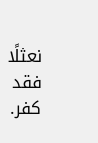نعثلًا فقد كفر.